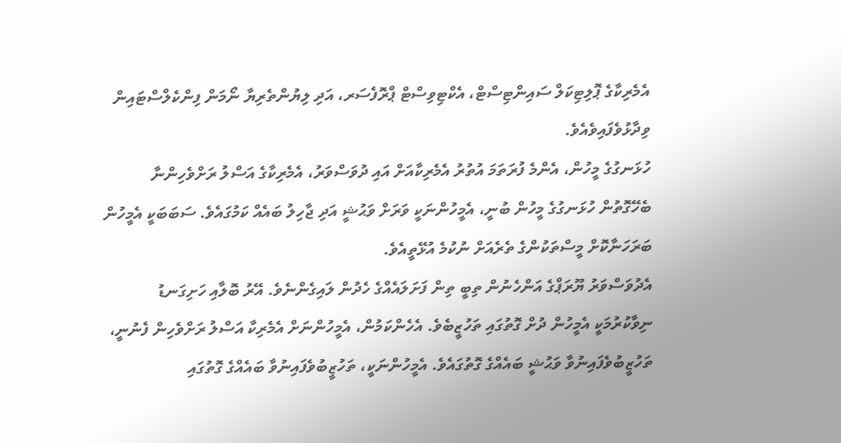އެމެރިކާގެ ޕޮލިޓިކަލް ސައިންޓިސްޓް، އެކްޓިވިސްޓް ޕްރޮފެސަރ، އަދި ލިޔުންތެރިޔާ ނޯމަން ފިންކެލްސްޓައިން ވިދާޅުވެފައިވެއެވެ.
ހުޅަނގުގެ މީހުން، އެންމެ ފުރަތަމަ އުތުރު އެމެރިކާއަށް އައި ދުވަސްވަރު، އެމެރިކާގެ އަސްލު ރަށްވެހިންނާ ބެހޭގޮތުން ހުޅަނގުގެ މީހުން ބުނީ، އެމީހުންނަކީ ވަރަށް ވަޙުޝީ އަދި ޖާހިލު ބައެއް ކަމުގައެވެ. ސަބަބަކީ އެމީހުން ބަރަހަނާކޮށް މީސްތަކުންގެ ތެރެއަށް ނުކުމެ އުޅޭތީއެވެ.
އެދުވަސްވަރު ޔޫރަޕްގެ އަންހެނުން ތިބީ ތިން ފަށަލައެއްގެ ހެދުން ލައިގެންނެވެ. އޭރު ބޮލާއި ހަށިގަނޑު ނިވާކުރުމަކީ އެމީހުން ދުށް ގޮތުގައި ތަހުޒީބެވެ. އެހެންކަމުން، އެމީހުންނަށް އެމެރިކާ އަސްލު ރަށްވެހިން ފެނުނީ، ތަހުޒީބުވެފައިނުވާ ވަޙުޝީ ބައެއްގެ ގޮތުގައެވެ. އެމީހުންނަކީ، ތަހުޒީބުވެފައިނުވާ ބައެއްގެ ގޮތުގައި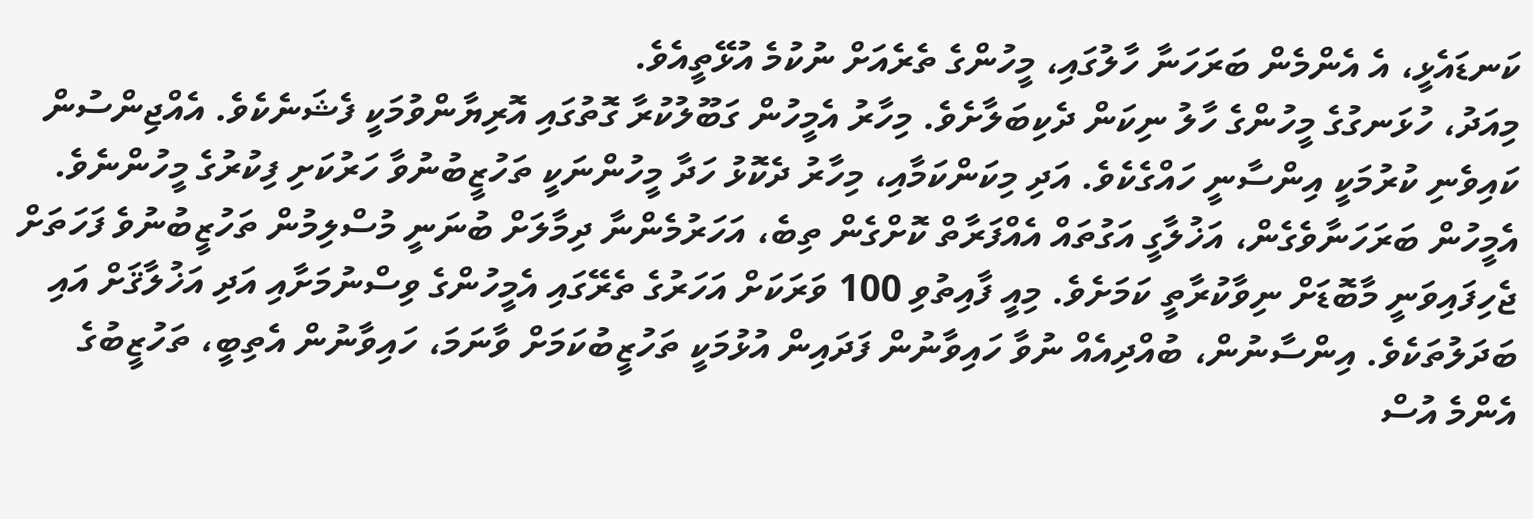ކަނޑައެޅީ، އެ އެންމެން ބަރަހަނާ ހާލުގައި، މީހުންގެ ތެރެއަށް ނުކުމެ އުޅޭތީއެވެ.
މިއަދު، ހުޅަނގުގެ މީހުންގެ ހާލު ނިކަން ދެކިބަލާށެވެ. މިހާރު އެމީހުން ގަބޫލުކުރާ ގޮތުގައި އޮރިޔާންވުމަކީ ފެޝަނެކެވެ. އެއްޖިންސުން ކައިވެނި ކުރުމަކީ އިންސާނީ ހައްގެކެވެ. އަދި މިކަންކަމާއި، މިހާރު ދެކޮޅު ހަދާ މީހުންނަކީ ތަހުޒީބުނުވާ ހަރުކަށި ފިކުރުގެ މީހުންނެވެ. އެމީހުން ބަރަހަނާވެގެން، އަޚުލާގީ އަގުތައް އެއްފަރާތް ކޮށްގެން ތިބެ، އަހަރުމެންނާ ދިމާލަށް ބުނަނީ މުސްލިމުން ތަހުޒީބުނުވެ ފަހަތަށް ޖެހިފައިވަނީ މާބޮޑަށް ނިވާކުރާތީ ކަމަށެވެ. މިއީ ފާއިތުވި 100 ވަރަކަށް އަހަރުގެ ތެރޭގައި އެމީހުންގެ ވިސްނުމަށާއި އަދި އަޚުލާޤަށް އައި ބަދަލުތަކެވެ. އިންސާނުން، ބުއްދިއެއް ނުވާ ހައިވާނުން ފަދައިން އުޅުމަކީ ތަހުޒީބުކަމަށް ވާނަމަ، ހައިވާނުން އެތިބީ، ތަހުޒީބުގެ އެންމެ އުސް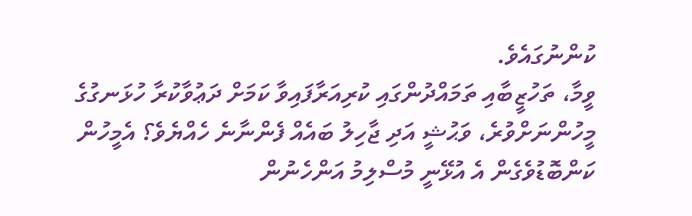ކުންނުގައެވެ.
ވީމާ، ތަހުޒީބާއި ތަމައްދުންގައި ކުރިއަރާފައިވާ ކަމަށް ދަޢުވާކުރާ ހުޅަނގުގެ މީހުންނަށްވުރެ، ވަޙުޝީ އަދި ޖާހިލު ބައެއް ފެންނާނެ ހެއްޔެވެ؟ އެމީހުން ކަންބޮޑުވެގެން އެ އުޅޭނީ މުސްލިމު އަންހެނުން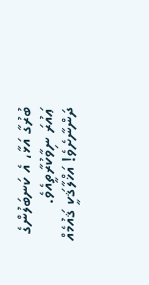ބުރުގާ އަޅާ، އެ ކަނބަލުންގެ ޢައުރަ ނިވާކުރާތީއެވެ.
ދަންނާށެވެ! އަޚްލާޤަކީ ޤައުމެއް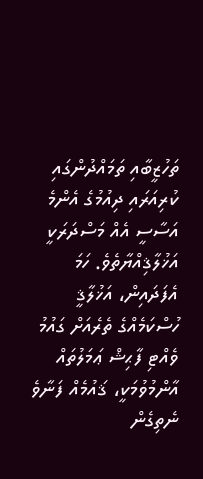ތަހުޒީބާއި ތަމައްދުންގައި ކުރިއަރައި ދިއުމުގެ އެންމެ އަސާސީ އެއް މަސްދަރަކީ އަޚުލާޤިއްޔާތެވެ. ހަމަ އެފަދައިން، އަޚުލާޤީ ހުސްކަމެއްގެ ތެރެއަށް ގައުމު ވެއްޓި ފާޙިޝް ޢަމަލުތައް އާންމުވުމަކީ، ޤައުމެއް ފަނާވެ ނެތިގެން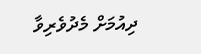ދިއުމަށް މެދުވެރިވާ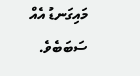މައިގަނޑު އެއް ސަބަބެވެ.